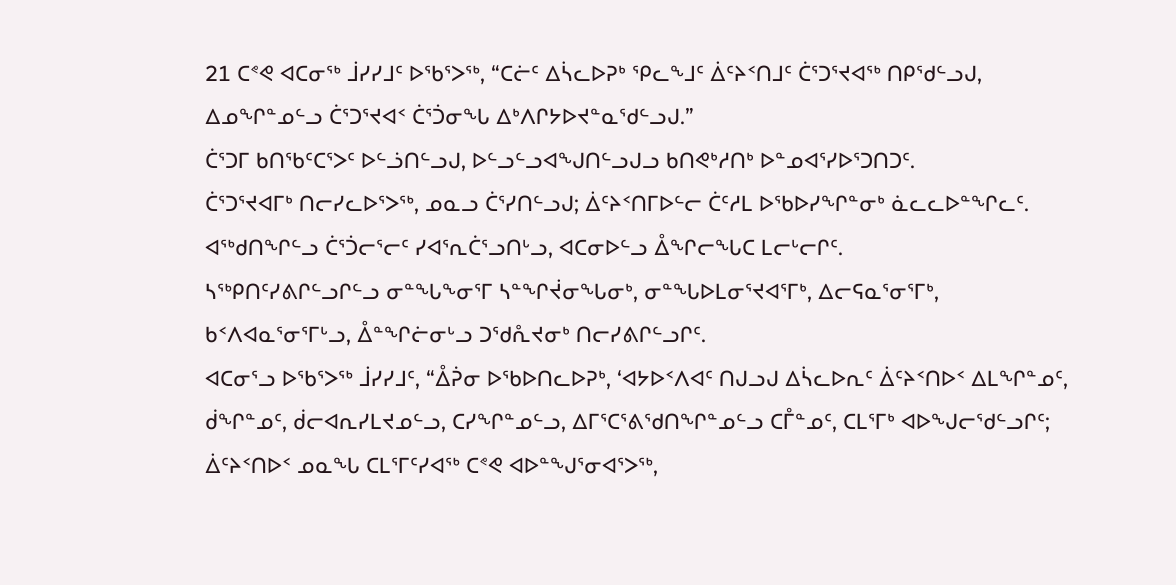21 ᑕᕝᕙ ᐊᑕᓂᖅ ᒨᓯᓯᒧᑦ ᐅᖃᕐᐳᖅ, “ᑕᓖᑦ ᐃᓵᓚᐅᕈᒃ ᕿᓚᖕᒧᑦ ᐄᑦᔨᑉᑎᒧᑦ ᑖᕐᑐᕐᔪᐊᖅ ᑎᑭᖁᓪᓗᒍ, ᐃᓄᖏᓐᓄᓪᓗ ᑖᕐᑐᕐᔪᐊᑉ ᑖᕐᑑᓂᖓ ᐃᒃᐱᒋᔭᐅᔪᓐᓇᖁᓪᓗᒍ.”
ᑖᕐᑐᒥ ᑲᑎᖃᑦᑕᕐᐳᑦ ᐅᓪᓘᑎᓪᓗᒍ, ᐅᓪᓗᓪᓗᐊᖑᑎᓪᓗᒍᓗ ᑲᑎᕙᒃᓱᑎᒃ ᐅᓐᓄᐊᕐᓯᐅᕐᑐᑎᑐᑦ.
ᑖᕐᑐᕐᔪᐊᒥᒃ ᑎᓕᓯᓚᐅᕐᐳᖅ, ᓄᓇᓗ ᑖᕐᓯᑎᓪᓗᒍ; ᐄᑦᔨᑉᑎᒥᐅᓪᓕ ᑖᑦᓱᒪ ᐅᖃᐅᓯᖏᓐᓂᒃ ᓈᓚᓚᐅᓐᖏᓚᑦ.
ᐊᖅᑯᑎᖏᓪᓗ ᑖᕐᑑᓕᕐᓕᑦ ᓯᐊᕐᕆᑖᕐᓗᑎᒡᓗ, ᐊᑕᓂᐅᓪᓗ ᐂᖏᓕᖓᑕ ᒪᓕᒡᓕᒋᑦ.
ᓴᖅᑭᑎᑦᓯᕕᒋᓪᓗᒋᓪᓗ ᓂᓐᖓᖕᓂᕐᒥ ᓴᓐᖏᔫᓂᖓᓂᒃ, ᓂᓐᖓᐅᒪᓂᕐᔪᐊᕐᒥᒃ, ᐃᓕᕋᓇᕐᓂᕐᒥᒃ, ᑲᑉᐱᐊᓇᕐᓂᕐᒥᒡᓗ, ᐂᓐᖏᓖᓂᒡᓗ ᑐᖁᕅᔪᓂᒃ ᑎᓕᓯᕕᒋᓪᓗᒋᑦ.
ᐊᑕᓂᕐᓗ ᐅᖃᕐᐳᖅ ᒨᓯᓯᒧᑦ, “ᐂᕉᓂ ᐅᖃᐅᑎᓚᐅᕈᒃ, ‘ᐊᔭᐅᑉᐱᐊᑦ ᑎᒍᓗᒍ ᐃᓵᓚᐅᕆᑦ ᐄᑦᔨᑉᑎᐅᑉ ᐃᒪᖏᓐᓄᑦ, ᑰᖏᓐᓄᑦ, ᑰᓕᐊᕆᓯᒪᔪᓄᓪᓗ, ᑕᓯᖏᓐᓄᓪᓗ, ᐃᒥᕐᑕᕐᕕᖁᑎᖏᓐᓄᓪᓗ ᑕᒤᓐᓄᑦ, ᑕᒪᕐᒥᒃ ᐊᐅᖑᓕᖁᓪᓗᒋᑦ; ᐄᑦᔨᑉᑎᐅᑉ ᓄᓇᖓ ᑕᒪᕐᒥᑦᓯᐊᖅ ᑕᕝᕙ ᐊᐅᓐᖑᕐᓂᐊᕐᐳᖅ,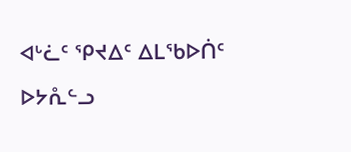ᐊᒡᓛᑦ ᕿᔪᐃᑦ ᐃᒪᖃᐅᑏᑦ ᐅᔭᕅᓪᓗ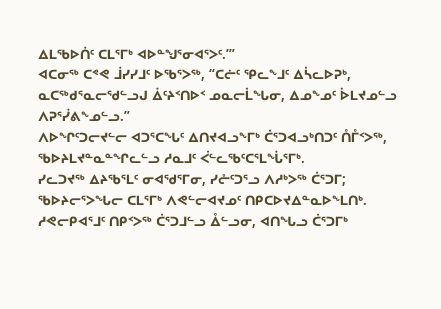ᐃᒪᖃᐅᑏᑦ ᑕᒪᕐᒥᒃ ᐊᐅᓐᖑᕐᓂᐊᕐᐳᑦ.’”
ᐊᑕᓂᖅ ᑕᕝᕙ ᒨᓯᓯᒧᑦ ᐅᖃᕐᐳᖅ, “ᑕᓖᑦ ᕿᓚᖕᒧᑦ ᐃᓵᓚᐅᕈᒃ, ᓇᑕᖅᑯᕐᓇᓕᖁᓪᓗᒍ ᐄᑦᔨᑉᑎᐅᑉ ᓄᓇᓕᒫᖓᓂ, ᐃᓄᖕᓄᑦ ᐆᒪᔪᓄᓪᓗ ᐱᕈᕐᓰᕕᖕᓄᓪᓗ.”
ᐱᐅᖏᑦᑐᓕᔪᓪᓕ ᐊᑐᕐᑕᖓᑦ ᐃᑎᔪᐊᓗᖕᒥᒃ ᑖᕐᑐᐊᓗᒃᑎᑐᑦ ᑍᒤᑉᐳᖅ, ᖃᐅᔨᒪᔪᓐᓇᓐᖏᓚᓪᓗ ᓱᓇᒧᑦ ᐹᓪᓚᖃᑦᑕᕐᒪᖔᕐᒥᒃ.
ᓯᓚᑐᔪᖅ ᐃᔨᖃᕐᒪᑦ ᓂᐊᖁᕐᒥᓂ, ᓯᓔᑦᑐᕐᓗ ᐱᓱᒃᐳᖅ ᑖᕐᑐᒥ; ᖃᐅᔨᓕᕐᐳᖓᓕ ᑕᒪᕐᒥᒃ ᐱᕙᓪᓕᐊᔪᓄᑦ ᑎᑭᑕᐅᔪᐃᓐᓇᐅᖕᒪᑎᒃ.
ᓱᕙᓕᑭᐊᕐᒧᑦ ᑎᑭᑉᐳᖅ ᑖᕐᑐᒧᓪᓗ ᐂᓪᓗᓂ, ᐊᑎᖓᓗ ᑖᕐᑐᒥᒃ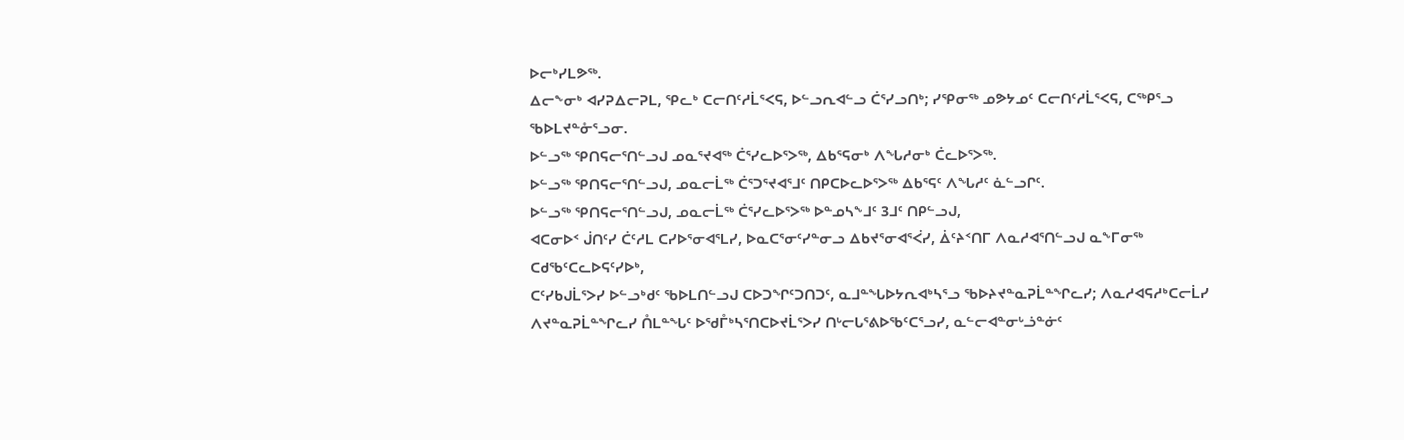ᐅᓕᒃᓯᒪᕗᖅ.
ᐃᓕᖕᓂᒃ ᐊᓯᕈᐃᓕᕈᒪ, ᕿᓚᒃ ᑕᓕᑎᑦᓱᒫᕐᐸᕋ, ᐅᓪᓗᕆᐊᓪᓗ ᑖᕐᓯᓗᑎᒃ; ᓯᕿᓂᖅ ᓄᕗᔭᓄᑦ ᑕᓕᑎᑦᓱᒫᕐᐸᕋ, ᑕᖅᑭᕐᓗ ᖃᐅᒪᔪᓐᓁᕐᓗᓂ.
ᐅᓪᓗᖅ ᕿᑎᕋᓕᕐᑎᓪᓗᒍ ᓄᓇᕐᔪᐊᖅ ᑖᕐᓯᓚᐅᕐᐳᖅ, ᐃᑲᕐᕋᓂᒃ ᐱᖓᓱᓂᒃ ᑖᓚᐅᕐᐳᖅ.
ᐅᓪᓗᖅ ᕿᑎᕋᓕᕐᑎᓪᓗᒍ, ᓄᓇᓕᒫᖅ ᑖᕐᑐᕐᔪᐊᕐᒧᑦ ᑎᑭᑕᐅᓚᐅᕐᐳᖅ ᐃᑲᕐᕋᑦ ᐱᖓᓱᑦ ᓈᓪᓗᒋᑦ.
ᐅᓪᓗᖅ ᕿᑎᕋᓕᕐᑎᓪᓗᒍ, ᓄᓇᓕᒫᖅ ᑖᕐᓯᓚᐅᕐᐳᖅ ᐅᓐᓄᓴᖕᒧᑦ 3ᒧᑦ ᑎᑭᓪᓗᒍ,
ᐊᑕᓂᐅᑉ ᒎᑎᑦᓯ ᑖᑦᓱᒪ ᑕᓯᐅᕐᓂᐊᕐᒪᓯ, ᐅᓇᑕᕐᓂᑦᓯᓐᓂᓗ ᐃᑲᔪᕐᓂᐊᕐᐹᓯ, ᐄᑦᔨᑉᑎᒥ ᐱᓇᓱᐊᕐᑎᓪᓗᒍ ᓇᖕᒥᓂᖅ ᑕᑯᖃᑦᑕᓚᐅᕋᑦᓯᐅᒃ,
ᑕᑦᓯᑲᒍᒫᕐᐳᓯ ᐅᓪᓗᒃᑯᑦ ᖃᐅᒪᑎᓪᓗᒍ ᑕᐅᑐᖏᑦᑐᑎᑐᑦ, ᓇᒧᓐᖓᐅᔭᕆᐊᒃᓴᕐᓗ ᖃᐅᔨᔪᓐᓇᕈᒫᓐᖏᓚᓯ; ᐱᓇᓱᐊᕋᓱᒃᑕᓕᒫᓯ ᐱᔪᓐᓇᕈᒫᓐᖏᓚᓯ ᑍᒪᓐᖓᑦ ᐅᖁᒤᒃᓴᕐᑎᑕᐅᔪᒫᕐᐳᓯ ᑎᒡᓕᒐᕐᕕᐅᖃᑦᑕᕐᓗᓯ, ᓇᓪᓕᐊᓐᓂᒡᓘᓐᓃᑦ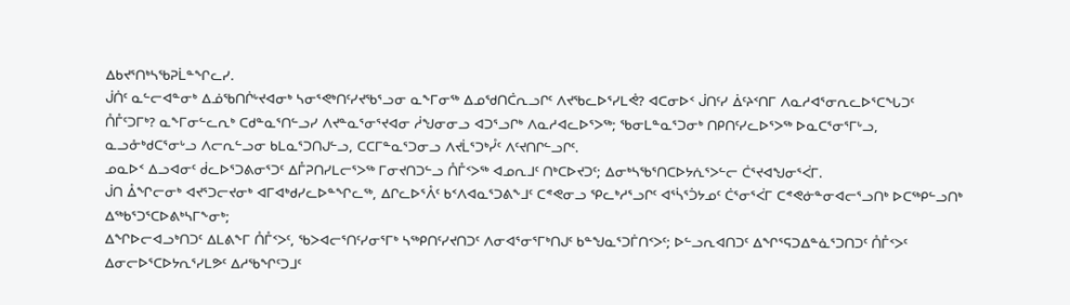ᐃᑲᔪᕐᑎᒃᓴᖃᕈᒫᓐᖏᓚᓯ.
ᒎᑏᑦ ᓇᓪᓕᐊᓐᓂᒃ ᐃᓅᖃᑎᒌᒡᔪᐊᓂᒃ ᓴᓂᕐᕙᒃᑎᑦᓯᔪᖃᕐᓗᓂ ᓇᖕᒥᓂᖅ ᐃᓄᖁᑎᑖᕆᓗᒋᑦ ᐱᔪᖃᓚᐅᕐᓯᒪᕚ? ᐊᑕᓂᐅᑉ ᒎᑎᑦᓯ ᐄᑦᔨᑉᑎᒥ ᐱᓇᓱᐊᕐᓂᕆᓚᐅᕐᑕᖓᑐᑦ ᑍᒤᑦᑐᒥᒃ? ᓇᖕᒥᓂᓪᓚᕆᒃ ᑕᑯᓐᓇᕐᑎᓪᓗᓯ ᐱᔪᓐᓇᕐᓂᕐᔪᐊᓂ ᓲᖑᓂᓂᓗ ᐊᑐᕐᓗᒋᒃ ᐱᓇᓱᐊᓚᐅᕐᐳᖅ; ᖃᓂᒪᓐᓇᕐᑐᓂᒃ ᑎᑭᑎᑦᓯᓚᐅᕐᐳᖅ ᐅᓇᑕᕐᓂᕐᒥᒡᓗ, ᓇᓗᓁᒃᑯᑕᕐᓂᒡᓗ ᐱᓕᕆᓪᓗᓂ ᑲᒪᓇᕐᑐᑎᒍᓪᓗ, ᑕᑕᒥᓐᓇᕐᑐᓂᓗ ᐱᔪᒫᕐᑐᒃᓮᑦ ᐱᑦᔪᑎᒋᓪᓗᒋᑦ.
ᓄᓇᐅᑉ ᐃᓗᐊᓂᑦ ᑰᓚᐅᕐᑐᕕᓂᕐᑐᑦ ᐃᒤᕈᑎᓯᒪᓕᕐᐳᖅ ᒥᓂᔪᑎᑐᓪᓗ ᑍᒤᑉᐳᖅ ᐊᓄᕆᒧᑦ ᑎᒃᑕᐅᔪᑐᑦ; ᐃᓂᒃᓴᖃᕐᑎᑕᐅᔭᕇᕐᐳᓪᓕ ᑖᕐᔪᐊᖑᓂᕐᐹᒥ.
ᒎᑎ ᐂᖏᓕᓂᒃ ᐊᔪᕐᑐᓕᔪᓂᒃ ᐊᒥᐊᒃᑯᓯᓚᐅᓐᖏᓚᖅ, ᐃᒋᓚᐅᕐᐰᑦ ᑲᑉᐱᐊᓇᕐᑐᕕᖕᒧᑦ ᑕᕝᕙᓂᓗ ᕿᓚᒃᓱᕐᓗᒋᑦ ᐊᕐᓵᕐᑑᔭᓄᑦ ᑖᕐᓂᕐᐹᒥ ᑕᕝᕙᓃᓐᓂᐊᓕᕐᓗᑎᒃ ᐅᑕᖅᑭᓪᓗᑎᒃ ᐃᖅᑲᕐᑐᕐᑕᐅᕕᒃᓴᒥᖕᓂᒃ;
ᐃᖏᐅᓕᐊᓗᒃᑎᑐᑦ ᐃᒪᕕᖕᒥ ᑍᒤᑉᐳᑦ, ᖃᐳᐊᓕᕐᑎᑦᓯᓂᕐᒥᒃ ᓴᖅᑭᑎᑦᓯᔪᑎᑐᑦ ᐱᓂᐊᕐᓂᕐᒥᒃᑎᒍᑦ ᑲᓐᖑᓇᕐᑐᒦᑎᑉᐳᑦ; ᐅᓪᓗᕆᐊᑎᑐᑦ ᐃᖏᕐᕋᑐᐃᓐᓈᕐᑐᑎᑐᑦ ᑍᒤᑉᐳᑦ ᐃᓂᓕᐅᕐᑕᐅᔭᕆᕐᓯᒪᕗᑦ ᐃᓱᖃᖏᑦᑐᒧᑦ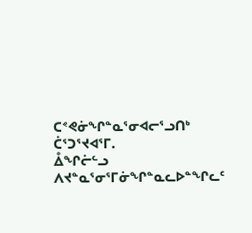ᑕᕝᕙᓃᖏᓐᓇᕐᓂᐊᓕᕐᓗᑎᒃ ᑖᕐᑐᕐᔪᐊᕐᒥ.
ᐂᖏᓖᓪᓗ ᐱᔪᓐᓇᕐᓂᕐᒥᓃᖏᓐᓇᓚᐅᓐᖏᓚᑦ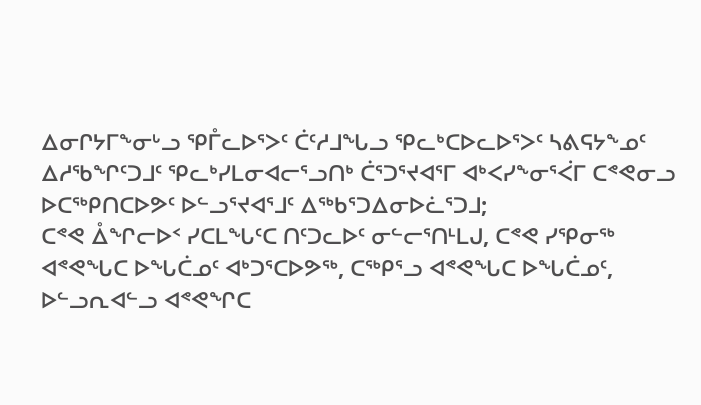ᐃᓂᒋᔭᒥᖕᓂᒡᓗ ᕿᒤᓚᐅᕐᐳᑦ ᑖᑦᓱᒧᖓᓗ ᕿᓚᒃᑕᐅᓚᐅᕐᐳᑦ ᓴᕕᕋᔭᖕᓄᑦ ᐃᓱᖃᖏᑦᑐᒧᑦ ᕿᓚᒃᓯᒪᓂᐊᓕᕐᓗᑎᒃ ᑖᕐᑐᕐᔪᐊᕐᒥ ᐊᒃᐸᓯᖕᓂᕐᐹᒥ ᑕᕝᕙᓂᓗ ᐅᑕᖅᑭᑎᑕᐅᕗᑦ ᐅᓪᓗᕐᔪᐊᕐᒧᑦ ᐃᖅᑲᕐᑐᐃᓂᐅᓛᕐᑐᒧ;
ᑕᕝᕙ ᐂᖏᓕᐅᑉ ᓯᑕᒪᖓᑦᑕ ᑎᑦᑐᓚᐅᑦ ᓂᓪᓕᕐᑎᒻᒪᒍ, ᑕᕝᕙ ᓯᕿᓂᖅ ᐊᕝᕙᖓᑕ ᐅᖓᑖᓄᑦ ᐊᒃᑐᕐᑕᐅᕗᖅ, ᑕᖅᑭᕐᓗ ᐊᕝᕙᖓᑕ ᐅᖓᑖᓄᑦ, ᐅᓪᓗᕆᐊᓪᓗ ᐊᕝᕙᖏᑕ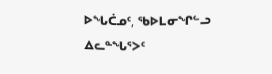ᐅᖓᑖᓄᑦ, ᖃᐅᒪᓂᖏᓪᓗ ᐃᓚᓐᖓᕐᐳᑦ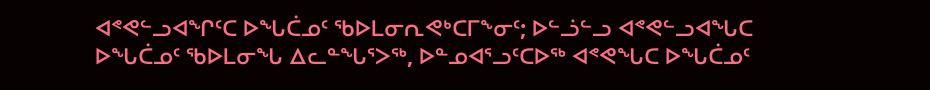ᐊᕝᕙᓪᓗᐊᖏᑦᑕ ᐅᖓᑖᓄᑦ ᖃᐅᒪᓂᕆᕙᒃᑕᒥᖕᓂᑦ; ᐅᓪᓘᓪᓗ ᐊᕝᕙᓪᓗᐊᖓᑕ ᐅᖓᑖᓄᑦ ᖃᐅᒪᓂᖓ ᐃᓚᓐᖓᕐᐳᖅ, ᐅᓐᓄᐊᕐᓗᑦᑕᐅᖅ ᐊᕝᕙᖓᑕ ᐅᖓᑖᓄᑦ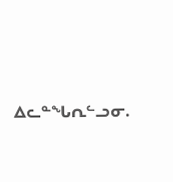ᐃᓚᓐᖓᕆᓪᓗᓂ.